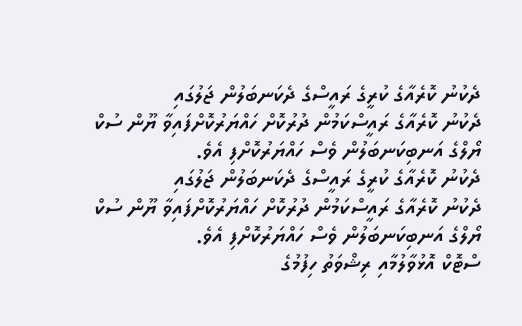ދެކުނު ކޮރެއާގެ ކުރީގެ ރައީސްގެ ދެކަނބަލުން ޖަލުގައި
ދެކުނު ކޮރެއާގެ ރައީސްކަމުން ދުރުކޮށް ހައްޔަރުކޮށްފައިވާ ޔޫން ސުކް ޔޯލްގެ އަނބިކަނބަލުން ވެސް ހައްޔަރުކޮށްފި އެވެ.
ދެކުނު ކޮރެއާގެ ކުރީގެ ރައީސްގެ ދެކަނބަލުން ޖަލުގައި
ދެކުނު ކޮރެއާގެ ރައީސްކަމުން ދުރުކޮށް ހައްޔަރުކޮށްފައިވާ ޔޫން ސުކް ޔޯލްގެ އަނބިކަނބަލުން ވެސް ހައްޔަރުކޮށްފި އެވެ.
ސްޓޮކް އޮޅުވާލުމާއި ރިޝްވަތު ހިފުމުގެ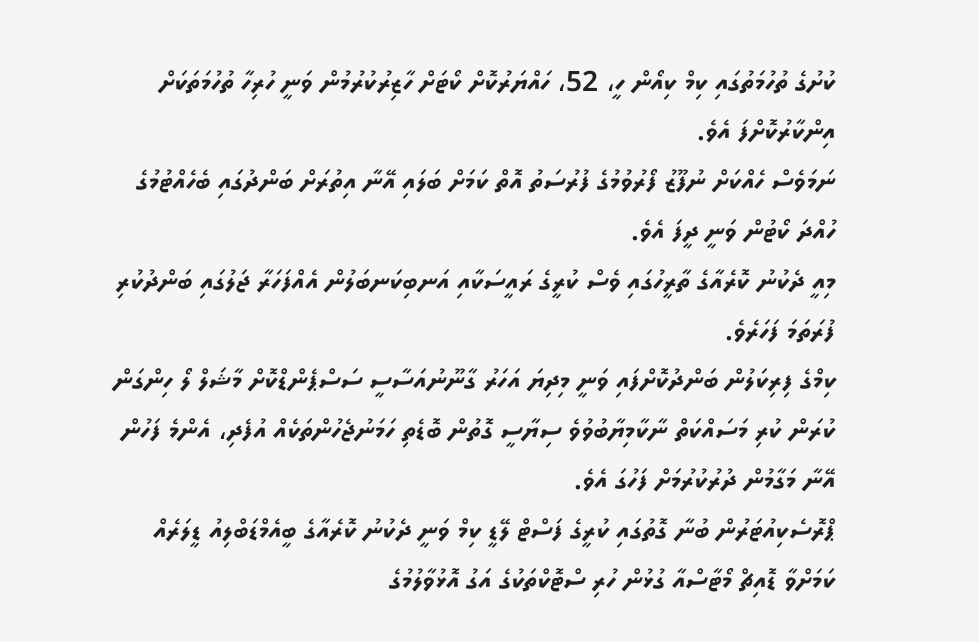ކުށުގެ ތުހުމަތުގައި ކިމް ކިއޯން ހީ، 52، ހައްޔަރުކޮށް ކޯޓަށް ހާޒިރުކުރުމުން ވަނީ ހުރިހާ ތުހުމަތަކަށް އިންކާރުކޮށްފަ އެވެ.
ނަމަވެސް ހެއްކަށް ނުފޫޒު ފޯރުވުމުގެ ފުރުސަތު އޮތް ކަމަށް ބަލައި އޭނާ އިތުރަށް ބަންދުގައި ބެހެއްޓުމުގެ ހުއްދަ ކޯޓުން ވަނީ ދީފަ އެވެ.
މިއީ ދެކުނު ކޮރެއާގެ ތާރީހުގައި ވެސް ކުރީގެ ރައީސަކާއި އަނބިކަނބަލުން އެއްފަހަރާ ޖަލުގައި ބަންދުކުރި ފުރަތަމަ ފަހަރެވެ.
ކިމްގެ ފިރިކަލުން ބަންދުކޮށްފައި ވަނީ މިދިޔަ އަހަރު ގާނޫނުއަސާސީ ސަސްޕެންޑްކޮށް މާޝަލް ލޯ ހިންގަން ކުރަން ކުރި މަސައްކަތް ނާކާމިޔާބުވުވެ ސިޔާސީ ގޮތުން ބޮޑެތި ހަމަނުޖެހުންތަކެއް އުފެދި، އެންމެ ފަހުން އޭނާ މަގާމުން ދުރުކުރުމަށް ފަހުގަ އެވެ.
ޕްރޮސެކިއުޓަރުން ބުނާ ގޮތުގައި ކުރީގެ ފަސްޓް ލޭޑީ ކިމް ވަނީ ދެކުނު ކޮރެއާގެ ބީއެމްޑަބްލިއު ޑީލަރެއް ކަމަށްވާ ޑޮއިޗް މޯޓާސްއާ ގުޅުން ހުރި ސްޓޮކްތަކުގެ އަގު އޮޅުވާލުމުގެ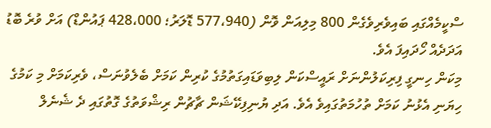ސްކީމެއްގައި ބައިވެރިވެގެން 800 މިލިއަން ވޮން (577،940 ޑޮލަރު؛ 428،000 ޕައުންޑް) އަށް ވުރެ ބޮޑު އަދަދެއް ހޯދައިފަ އެވެ.
މިކަން ހިނގީ ފިރިކަލުންނަށް ރައީސްކަން ލިބިވަޑައިގަތުމުގެ ކުރިން ކަމަށް ބެލެވުނަސް، ވެރިކަމަށް މި ކަމުގެ ހިޔަނި އެޅުނު ކަމަށް ތުހުމަތުގައިވެ އެވެ. އަދި ޔުނިފިކޭޝަން ޗާޗުން ރިޝްވަތުގެ ގޮތުގައި ދެ ޝެނެލް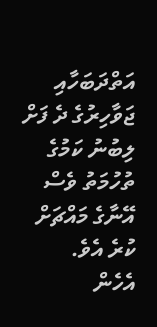އަތްދަބަހާއި ޖަވާހިރުގެ ދެ ފަށް ލިބުނު ކަމުގެ ތުހުމަތު ވެސް އޭނާގެ މައްޗަށް ކުރެ އެވެ.
އެހެން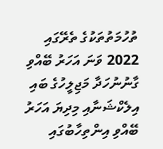ތުހުމަތުތަކުގެ ތެރޭގައި 2022 ވަނަ އަހަރު ބޭއްވި ގާނުނުހަދާ މަޖިލީހުގެ ބައި އިލެކްޝަނާއި މިދިޔަ އަހަރު ބޭއްވި އިންތިހާބުގައި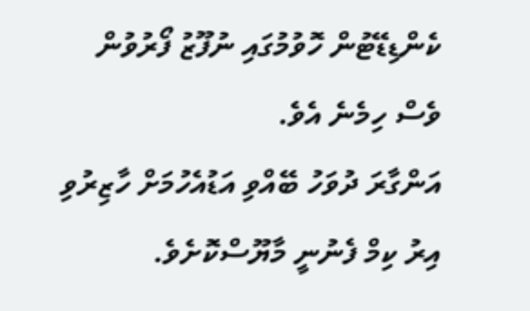ކެންޑިޑޭޓުން ހޮވުމުގައި ނުފޫޒު ފޯރުވުން ވެސް ހިމެނެ އެވެ.
އަންގާރަ ދުވަހު ބޭއްވި އަޑުއެހުމަށް ހާޒިރުވި އިރު ކިމް ފެނުނީ މާޔޫސްކޮށެވެ.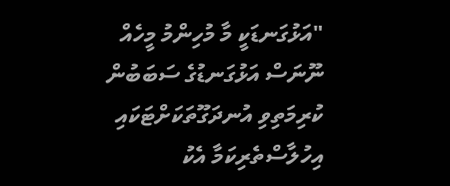"އަޅުގަނޑަކީ މާ މުހިންމު މީހެއް ނޫނަސް އަޅުގަނޑުގެ ސަބަބުން ކުރިމަތިވި އުނދަގޫތަކަށްޓަކައި އިހުލާސްތެރިކަމާ އެކު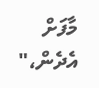މާފަށް އެދެން،"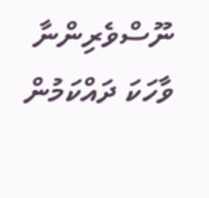ނޫސްވެރިންނާ ވާހަކަ ދައްކަމުން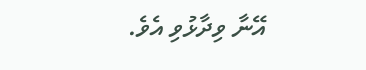އޭނާ ވިދާޅުވި އެވެ.